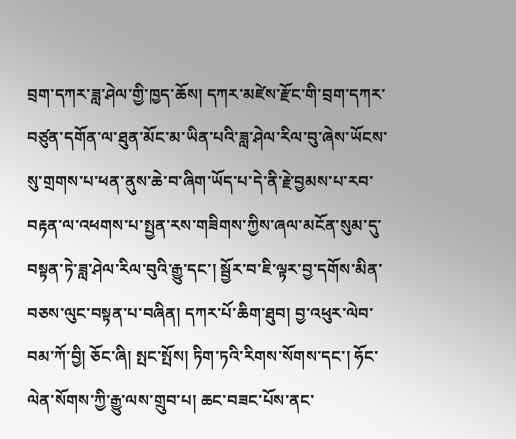བྲག་དཀར་ཟླ་ཤེལ་གྱི་ཁྱད་ཆོས། དཀར་མཛེས་རྫོང་གི་བྲག་དཀར་བཙུན་དགོན་ལ་ཐུན་མོང་མ་ཡིན་པའི་ཟླ་ཤེལ་རིལ་བུ་ཞེས་ཡོངས་སུ་གྲགས་པ་ཕན་ནུས་ཆེ་བ་ཞིག་ཡོད་པ་དེ་ནི་རྗེ་བྱམས་པ་རབ་བརྟན་ལ་འཕགས་པ་སྤྱན་རས་གཟིགས་ཀྱིས་ཞལ་མངོན་སུམ་དུ་བསྟན་ཏེ་ཟླ་ཤེལ་རིལ་བུའི་རྒྱུ་དང་། སྦྱོར་བ་ཇི་ལྟར་བྱ་དགོས་མིན་བཅས་ལུང་བསྟན་པ་བཞིན། དཀར་པོ་ཆིག་ཐུབ། བྱ་འཕུར་ལེབ་བམ་ཀོ་བྱི། ཅོང་ཞི། སྤང་སྤོས། ཏིག་ཏའི་རིགས་སོགས་དང་། ཧོང་ལེན་སོགས་ཀྱི་རྒྱུ་ལས་གྲུབ་པ། ཆང་བཟང་པོས་ནང་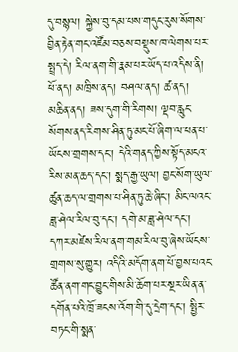དུ་བསྙལ། སྐྱེས་བུ་དམ་པས་གདུང་རུས་སོགས་བྱིན་རྟེན་གང་འཛོམ་བཅས་བསྡུས་ཁ་ལེགས་པར་སྤྲད་དེ། རིལ་ནག་གི་རྣམ་པར་ཡོད་པ་འདིས་ནི། ཕོ་ནད། མཁྲིས་ནད། བཤལ་ནད། ཚ་ནད། མཆིན་ནད། ཟས་དུག་གི་རིགས། ལྡབ་རླུང་སོགས་ནད་རིགས་ཤིན་ཏུ་མང་པོ་ཞིག་ལ་ཕན་པ་ཡོངས་གྲགས་དང་། དེའི་གནད་ཀྱིས་སྟོད་མངའ་རིས་མན་ཆད་དང་། སྨད་རྒྱ་ཡུལ། བྱང་སོག་ཡུལ་ཚུན་ཆད་ལ་གྲགས་པ་ཤིན་ཏུ་ཆེ་ཞིང་། མིང་ལའང་ཟླ་ཤེལ་རིལ་བུ་དང་། དགེ་མ་ཟླ་ཤེལ་དང་། དཀར་མཛེས་རིལ་ནག་གམ་རིལ་བུ་ཞེས་ཡོངས་གྲགས་སུ་གྱུར། འདིའི་མདོག་ནག་པོ་བྱས་པའང་ཚོན་ནག་གང་བྱུང་གིས་མི་ཆོག་པར་སྔར་ཡིན་ན་དགོན་པའི་ཁྲོ་ཟངས་འོག་གི་དུ་དྲེག་དང་། སྤྱིར་བཏང་གི་སྨན་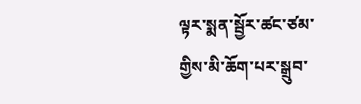ལྟར་སྨན་སྦྱོར་ཚང་ཙམ་གྱིས་མི་ཆོག་པར་སྒྲུབ་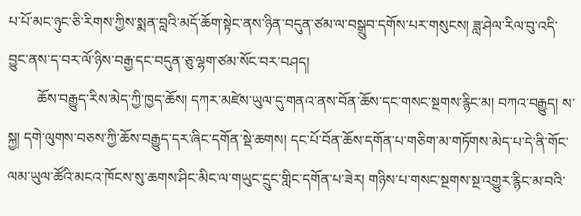པ་པོ་མང་ཉུང་ཅི་རིགས་ཀྱིས་སྨན་བླའི་མདོ་ཆོག་སྟེང་ནས་ཉིན་བདུན་ཙམ་ལ་བསྒྲུབ་དགོས་པར་གསུངས། ཟླ་ཤེལ་རིལ་བུ་འདི་བྱུང་ནས་ད་བར་ལོ་ཉིས་བརྒྱ་དང་བདུན་ཅུ་ལྷག་ཙམ་སོང་བར་བཤད།
        ཆོས་བརྒྱུད་རིས་མེད་ཀྱི་ཁྱད་ཆོས། དཀར་མཛེས་ཡུལ་དུ་གནའ་ནས་བོན་ཆོས་དང་གསང་སྔགས་རྙིང་མ། བཀའ་བརྒྱུད། ས་སྐྱ། དགེ་ལུགས་བཅས་ཀྱི་ཆོས་བརྒྱུད་དར་ཞིང་དགོན་སྡེ་ཆགས། དང་པོ་བོན་ཆོས་དགོན་པ་གཅིག་མ་གཏོགས་མེད་པ་དེ་ནི་གོང་ལམ་ཡུལ་ཚོའི་མངའ་ཁོངས་སུ་ཆགས་ཤིང་མིང་ལ་གཡུང་དྲུང་གླིང་དགོན་པ་ཟེར། གཉིས་པ་གསང་སྔགས་སྔ་འགྱུར་རྙིང་མ་བའི་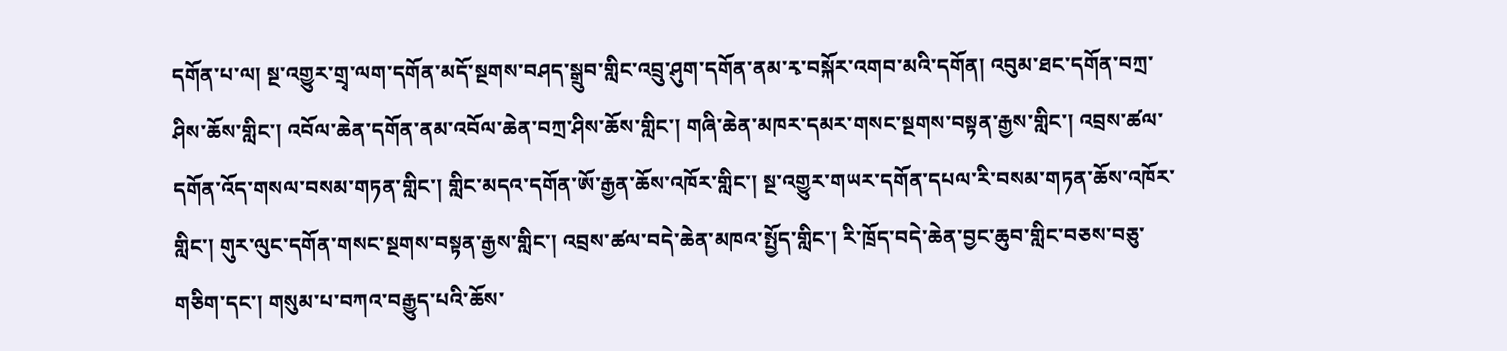དགོན་པ་ལ། སྔ་འགྱུར་གྲྭ་ལག་དགོན་མདོ་སྔགས་བཤད་སྒྲུབ་གླིང་འབྲུ་ཤུག་དགོན་ནམ་རྭ་བསྐོར་འགབ་མའི་དགོན། འབུམ་ཐང་དགོན་བཀྲ་ཤིས་ཆོས་གླིང་། འབོལ་ཆེན་དགོན་ནམ་འབོལ་ཆེན་བཀྲ་ཤིས་ཆོས་གླིང་། གཞི་ཆེན་མཁར་དམར་གསང་སྔགས་བསྟན་རྒྱས་གླིང་། འབྲས་ཚལ་དགོན་འོད་གསལ་བསམ་གཏན་གླིང་། གླིང་མདའ་དགོན་ཨོ་རྒྱན་ཆོས་འཁོར་གླིང་། སྔ་འགྱུར་གཡར་དགོན་དཔལ་རི་བསམ་གཏན་ཆོས་འཁོར་གླིང་། གུར་ལུང་དགོན་གསང་སྔགས་བསྟན་རྒྱས་གླིང་། འབྲས་ཚལ་བདེ་ཆེན་མཁའ་སྤྱོད་གླིང་། རི་ཁྲོད་བདེ་ཆེན་བྱང་ཆུབ་གླིང་བཅས་བཅུ་གཅིག་དང་། གསུམ་པ་བཀའ་བརྒྱུད་པའི་ཆོས་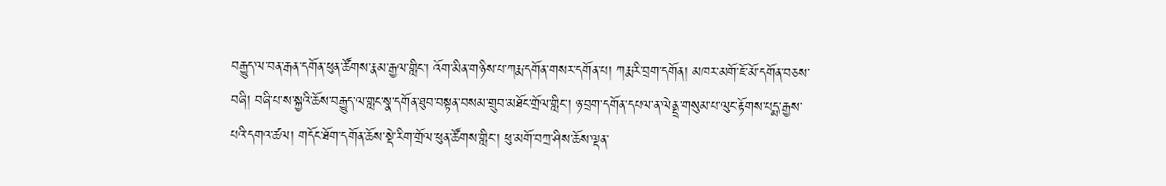བརྒྱུད་ལ་བན་རྒན་དགོན་ཕུན་ཚོགས་རྣམ་རྒྱལ་གླིང་། འོག་མིན་གཉིས་པ་ཀརྨ་དགོན་གསར་དགོན་པ། ཀརྨ་རི་བྲག་དགོན། མཁར་མགོ་ཇོ་མོ་དགོན་བཅས་བཞི། བཞི་པ་ས་སྐྱའི་ཆོས་བརྒྱུད་ལ་གླང་སྣ་དགོན་ཐུབ་བསྟན་བསམ་གྲུབ་མཐོང་གྲོལ་གླིང་། ཉ་བྲག་དགོན་དཔལ་ན་ལེནྡྲ་གསུམ་པ་ལུང་རྟོགས་པདྨ་རྒྱས་པའི་དགའ་ཚལ། གདོང་ཐོག་དགོན་ཆོས་སྡེ་རིག་གྲོལ་ཕུན་ཚོགས་གླིང་། ཕུ་མགོ་བཀྲ་ཤིས་ཆོས་ལྡན་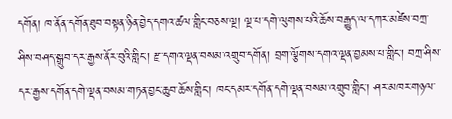དགོན། ཁ་ནོན་དགོན་ཐུབ་བསྟན་ཉིན་བྱེད་དགའ་ཚལ་གླིང་བཅས་ལྔ། ལྔ་པ་དགེ་ལུགས་པའི་ཆོས་བརྒྱུད་ལ་དཀར་མཛེས་བཀྲ་ཤིས་བཤད་སྒྲུབ་དར་རྒྱས་ནོར་བུའི་གླིང་། རྫ་དགའ་ལྡན་བསམ་འགྲུབ་དགོན། བྲག་ལྕོགས་དགའ་ལྡན་བྱམས་པ་གླིང་། བཀྲ་ཤིས་དར་རྒྱས་དགོན་དགེ་ལྡན་བསམ་གཏན་བྱང་ཆུབ་ཆོས་གླིང་། ཁང་དམར་དགོན་དགེ་ལྡན་བསམ་འགྲུབ་གླིང་། ཤར་མཁར་གཉལ་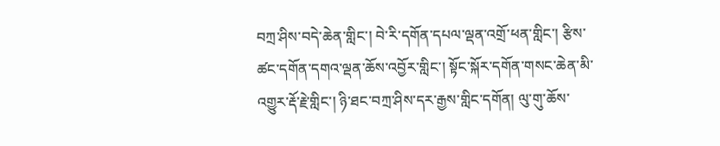བཀྲ་ཤིས་བདེ་ཆེན་གླིང་། བེ་རི་དགོན་དཔལ་ལྡན་འགྲོ་ཕན་གླིང་། རྩིས་ཚང་དགོན་དགའ་ལྡན་ཆོས་འབྱོར་གླིང་། སྟོང་སྐོར་དགོན་གསང་ཆེན་མི་འགྱུར་རྡོ་རྗེ་གླིང་། ཉི་ཐང་བཀྲ་ཤིས་དར་རྒྱས་གླིང་དགོན། ལུ་གུ་ཆོས་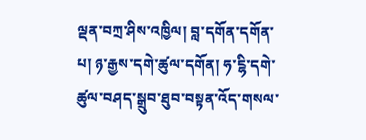ལྡན་བཀྲ་ཤིས་འཁྱིལ། བླ་དགོན་དགོན་པ། ཉ་རྒྱས་དགེ་ཚུལ་དགོན། ཧ་ངྷི་དགེ་ཚུལ་བཤད་སྒྲུབ་ཐུབ་བསྟན་འོད་གསལ་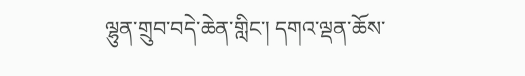ལྷུན་གྲུབ་བདེ་ཆེན་གླིང་། དགའ་ལྡན་ཆོས་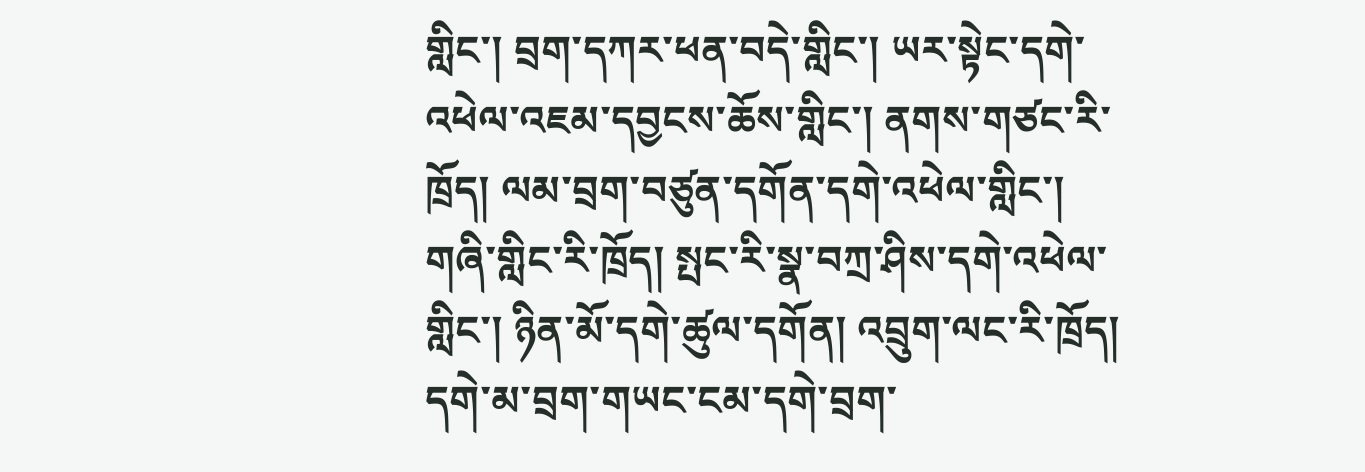གླིང་། བྲག་དཀར་ཕན་བདེ་གླིང་། ཡར་སྟེང་དགེ་འཕེལ་འཇམ་དབྱངས་ཆོས་གླིང་། ནགས་གཙང་རི་ཁྲོད། ལམ་བྲག་བཙུན་དགོན་དགེ་འཕེལ་གླིང་། གཞི་གླིང་རི་ཁྲོད། སྤང་རི་སྣ་བཀྲ་ཤིས་དགེ་འཕེལ་གླིང་། ཉིན་མོ་དགེ་ཚུལ་དགོན། འབྲུག་ལང་རི་ཁྲོད། དགེ་མ་བྲག་གཡང་ངམ་དགེ་བྲག་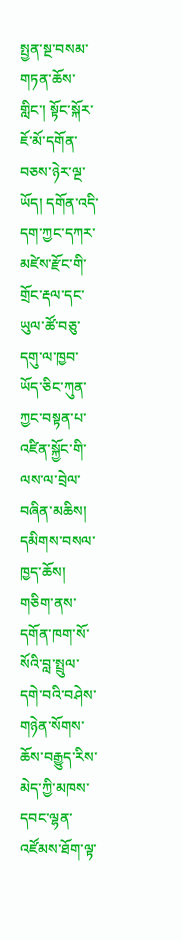སྤྱན་སྔ་བསམ་གཏན་ཆོས་གླིང་། སྟོང་སྐོར་ཇོ་མོ་དགོན་བཅས་ཉེར་ལྔ་ཡོད། དགོན་འདི་དག་ཀྱང་དཀར་མཛེས་རྫོང་གི་གྲོང་རྡལ་དང་ཡུལ་ཚོ་བཅུ་དགུ་ལ་ཁྱབ་ཡོད་ཅིང་ཀུན་ཀྱང་བསྟན་པ་འཛིན་སྐྱོང་གི་ལས་ལ་བྲེལ་བཞིན་མཆིས། དམིགས་བསལ་ཁྱད་ཆོས། གཅིག་ནས་དགོན་ཁག་སོ་སོའི་བླ་སྤྲུལ་དགེ་བའི་བཤེས་གཉེན་སོགས་ཆོས་བརྒྱུད་རིས་མེད་ཀྱི་མཁས་དབང་ལྷན་འཛོམས་ཐོག་ལྟ་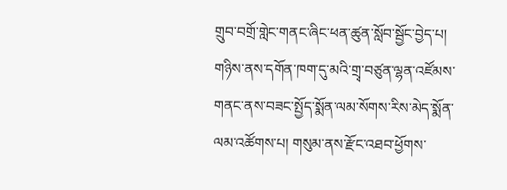གྲུབ་བགྲོ་གླེང་གནང་ཞིང་ཕན་ཚུན་སློབ་སྦྱོང་བྱེད་པ། གཉིས་ནས་དགོན་ཁག་དུ་མའི་གྲྭ་བཙུན་ལྷན་འཛོམས་གནང་ནས་བཟང་སྤྱོད་སྨོན་ལམ་སོགས་རིས་མེད་སྨོན་ལམ་འཚོགས་པ། གསུམ་ནས་རྫོང་འཐབ་ཕྱོགས་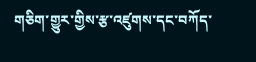གཅིག་གྱུར་གྱིས་རྩ་འཛུགས་དང་བཀོད་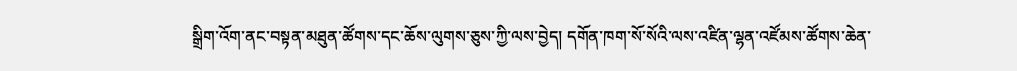སྒྲིག་འོག་ནང་བསྟན་མཐུན་ཚོགས་དང་ཆོས་ལུགས་ཅུས་ཀྱི་ལས་བྱེད། དགོན་ཁག་སོ་སོའི་ལས་འཛིན་ལྷན་འཛོམས་ཚོགས་ཆེན་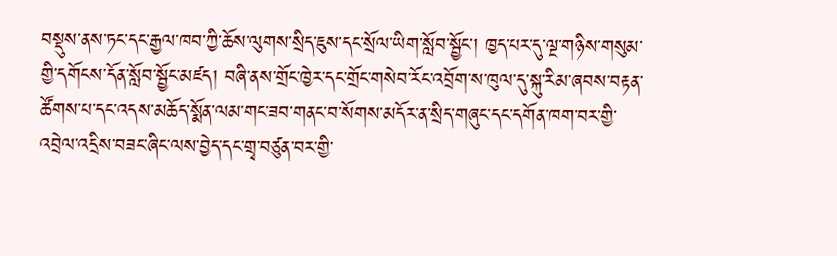བསྡུས་ནས་ཏང་དང་རྒྱལ་ཁབ་ཀྱི་ཆོས་ལུགས་སྲིད་ཇུས་དང་སྲོལ་ཡིག་སློབ་སྦྱོང་། ཁྱད་པར་དུ་ལྔ་གཉིས་གསུམ་གྱི་དགོངས་དོན་སློབ་སྦྱོང་མཛད། བཞི་ནས་གྲོང་ཁྱེར་དང་གྲོང་གསེབ་རོང་འབྲོག་ས་ཁུལ་དུ་སྐུ་རིམ་ཞབས་བརྟན་ཚོགས་པ་དང་འདས་མཆོད་སྨོན་ལམ་གང་ཟབ་གནང་བ་སོགས་མདོར་ན་སྲིད་གཞུང་དང་དགོན་ཁག་བར་གྱི་འབྲེལ་འདྲིས་བཟང་ཞིང་ལས་བྱེད་དང་གྲྭ་བཙུན་བར་གྱི་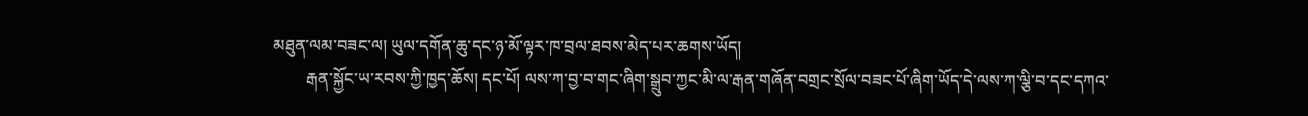མཐུན་ལམ་བཟང་ལ། ཡུལ་དགོན་ཆུ་དང་ཉ་མོ་ལྟར་ཁ་བྲལ་ཐབས་མེད་པར་ཆགས་ཡོད།
        རྒན་སྐྱོང་ཡ་རབས་ཀྱི་ཁྱད་ཆོས། དང་པོ། ལས་ཀ་བྱ་བ་གང་ཞིག་སྒྲུབ་ཀྱང་མི་ལ་རྒན་གཞོན་བགྲང་སྲོལ་བཟང་པོ་ཞིག་ཡོད་དེ་ལས་ཀ་ལྕི་བ་དང་དཀའ་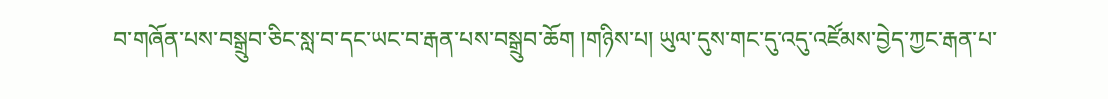བ་གཞོན་པས་བསྒྲུབ་ཅིང་སླ་བ་དང་ཡང་བ་རྒན་པས་བསྒྲུབ་ཆོག །གཉིས་པ། ཡུལ་དུས་གང་དུ་འདུ་འཛོམས་བྱེད་ཀྱང་རྒན་པ་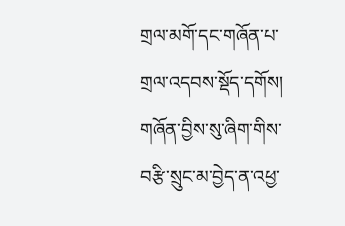གྲལ་མགོ་དང་གཞོན་པ་གྲལ་འདབས་སྡོད་དགོས། གཞོན་བྱིས་སུ་ཞིག་གིས་བརྩི་སྲུང་མ་བྱེད་ན་འཕྱ་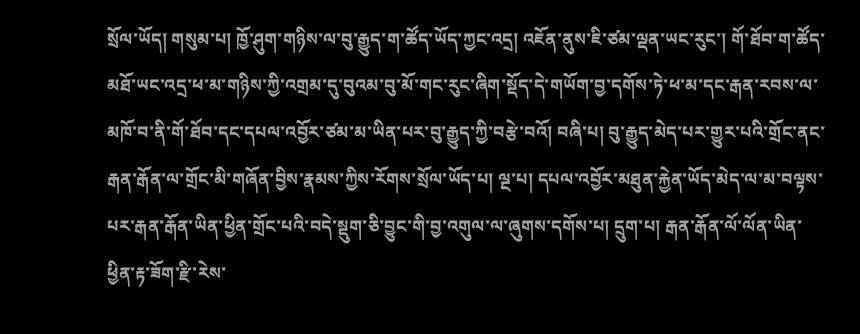སྲོལ་ཡོད། གསུམ་པ། ཁྱོ་ཤུག་གཉིས་ལ་བུ་རྒྱུད་ག་ཚོད་ཡོད་ཀྱང་འདྲ། འཇོན་ནུས་ཇི་ཙམ་ལྡན་ཡང་རུང་། གོ་ཐོབ་ག་ཚོད་མཐོ་ཡང་འདྲ་ཕ་མ་གཉིས་ཀྱི་འགྲམ་དུ་བུའམ་བུ་མོ་གང་རུང་ཞིག་སྡོད་དེ་གཡོག་བྱ་དགོས་ཏེ་ཕ་མ་དང་རྒན་རབས་ལ་མཁོ་བ་ནི་གོ་ཐོབ་དང་དཔལ་འབྱོར་ཙམ་མ་ཡིན་པར་བུ་རྒྱུད་ཀྱི་བརྩེ་བའོ། བཞི་པ། བུ་རྒྱུད་མེད་པར་གྱུར་པའི་གྲོང་ནང་རྒན་རྒོན་ལ་གྲོང་མི་གཞོན་བྱིས་རྣམས་ཀྱིས་རོགས་སྲོལ་ཡོད་པ། ལྔ་པ། དཔལ་འབྱོར་མཐུན་རྐྱེན་ཡོད་མེད་ལ་མ་བལྟས་པར་རྒན་རྒོན་ཡིན་ཕྱིན་གྲོང་པའི་བདེ་སྡུག་ཅི་བྱུང་གི་བྱ་འགུལ་ལ་ཞུགས་དགོས་པ། དྲུག་པ། རྒན་རྒོན་ལོ་ལོན་ཡིན་ཕྱིན་རྟ་ཟོག་རྫི་རེས་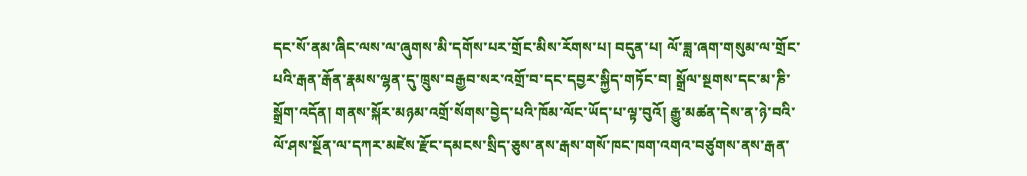དང་སོ་ནམ་ཞིང་ལས་ལ་ཞུགས་མི་དགོས་པར་གྲོང་མིས་རོགས་པ། བདུན་པ། ལོ་ཟླ་ཞག་གསུམ་ལ་གྲོང་པའི་རྒན་རྒོན་རྣམས་ལྷན་དུ་ཁྲུས་བརྒྱབ་སར་འགྲོ་བ་དང་དབྱར་སྐྱིད་གཏོང་བ། སྒྲོལ་སྔགས་དང་མ་ཎི་སྒྲོག་འདོན། གནས་སྐོར་མཉམ་འགྲོ་སོགས་བྱེད་པའི་ཁོམ་ལོང་ཡོད་པ་ལྟ་བུའོ། རྒྱུ་མཚན་དེས་ན་ཉེ་བའི་ལོ་ཤས་སྔོན་ལ་དཀར་མཛེས་རྫོང་དམངས་སྲིད་ཅུས་ནས་རྒས་གསོ་ཁང་ཁག་འགའ་བཙུགས་ནས་རྒན་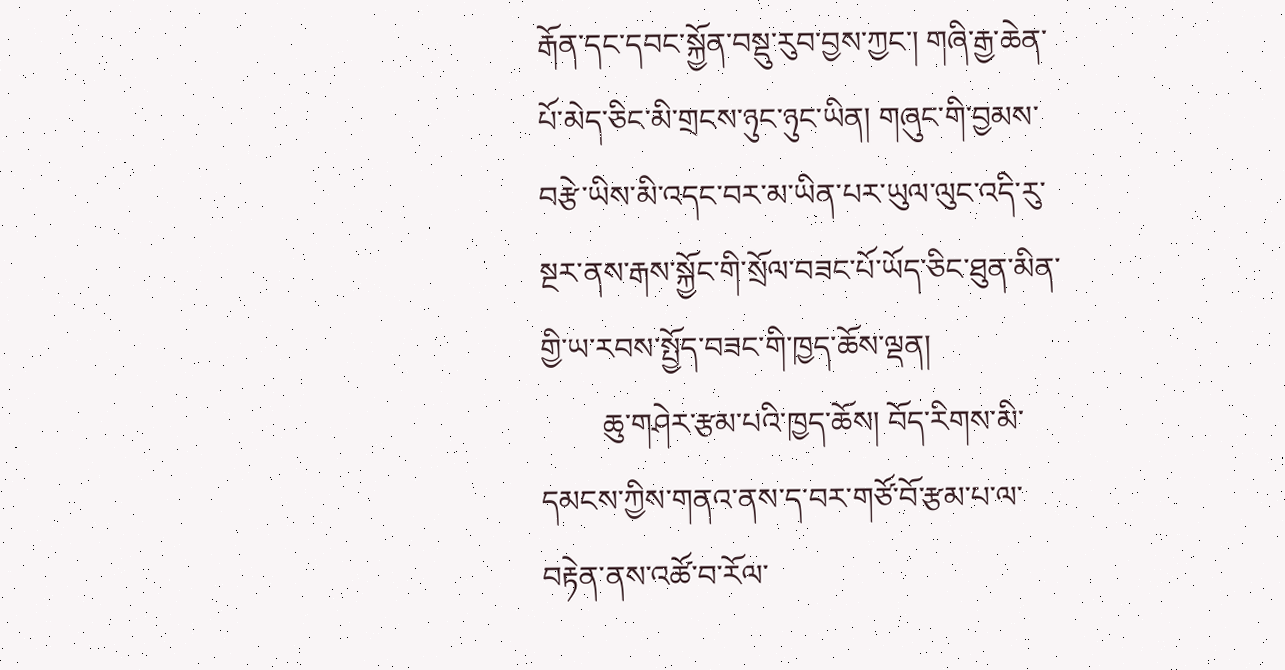རྒོན་དང་དབང་སྐྱོན་བསྡུ་རུབ་བྱས་ཀྱང་། གཞི་རྒྱ་ཆེན་པོ་མེད་ཅིང་མི་གྲངས་ཉུང་ཉུང་ཡིན། གཞུང་གི་བྱམས་བརྩེ་ཡིས་མི་འདང་བར་མ་ཡིན་པར་ཡུལ་ལུང་འདི་རུ་སྔར་ནས་རྒས་སྐྱོང་གི་སྲོལ་བཟང་པོ་ཡོད་ཅིང་ཐུན་མིན་གྱི་ཡ་རབས་སྤྱོད་བཟང་གི་ཁྱད་ཆོས་ལྡན།
        ཆུ་གཤེར་རྩམ་པའི་ཁྱད་ཆོས། བོད་རིགས་མི་དམངས་ཀྱིས་གནའ་ནས་ད་བར་གཙོ་བོ་རྩམ་པ་ལ་བརྟེན་ནས་འཚོ་བ་རོལ་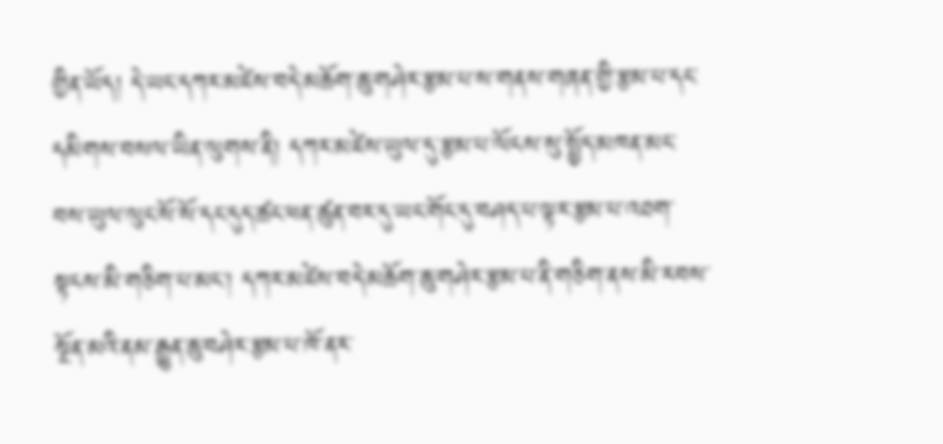གྱིན་ཡོད། དེ་ཡང་དཀར་མཛེས་བདེ་མཆོག་ཆུ་གཤེར་རྩམ་པ་ས་གནས་གཞན་གྱི་རྩམ་པ་དང་དམིགས་བསལ་ཡིན་ལུགས་ནི། དཀར་མཛེས་ཡུལ་དུ་རྩམ་པ་ལོངས་སུ་སྤྱོད་མཁན་མང་བས་ཡུལ་ལུང་སོ་སོ་དང་དུད་ཚང་ཕན་ཚུན་བར་དུ་ཡང་གོང་དུ་བཤད་པ་ལྟར་རྩམ་པ་འཐག་སྟངས་མི་གཅིག་པ་མང་། དཀར་མཛེས་བདེ་མཆོག་ཆུ་གཤེར་རྩམ་པ་ནི་གཅིག་ནས་མི་རབས་སྔོན་མའི་ནམ་རྒྱུན་ཆུ་བཤེར་རྩམ་པ་ཁོ་ནར་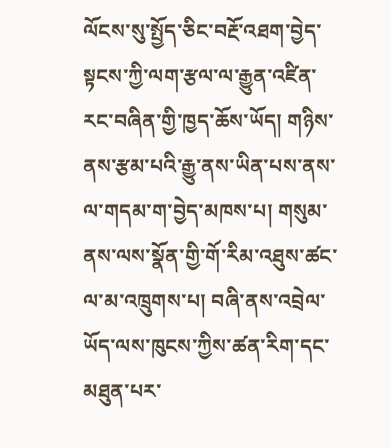ལོངས་སུ་སྤྱོད་ཅིང་བརྔོ་འཐག་བྱེད་སྟངས་ཀྱི་ལག་རྩལ་ལ་རྒྱུན་འཛིན་རང་བཞིན་གྱི་ཁྱད་ཆོས་ཡོད། གཉིས་ནས་རྩམ་པའི་རྒྱུ་ནས་ཡིན་པས་ནས་ལ་གདམ་ག་བྱེད་མཁས་པ། གསུམ་ནས་ལས་སྣོན་གྱི་གོ་རིམ་འཐུས་ཚང་ལ་མ་འཁྲུགས་པ། བཞི་ནས་འབྲེལ་ཡོད་ལས་ཁུངས་ཀྱིས་ཚན་རིག་དང་མཐུན་པར་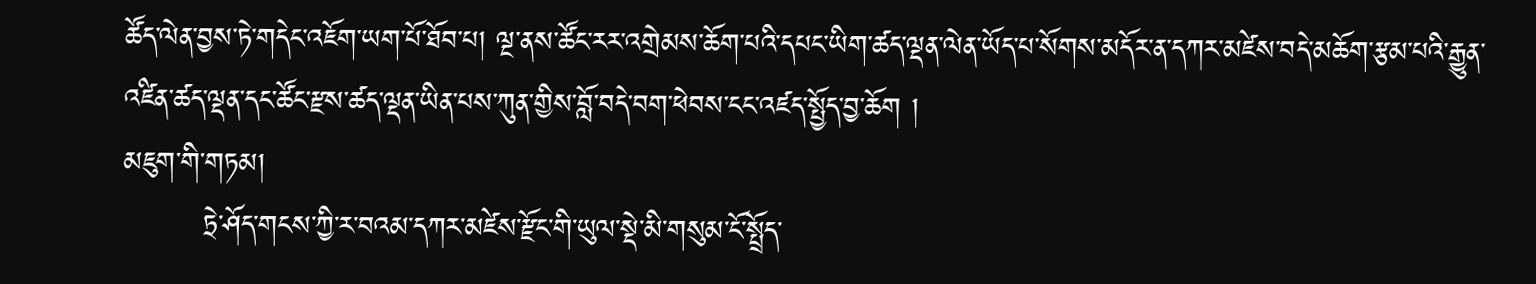ཚོད་ལེན་བྱས་ཏེ་གདེང་འཇོག་ཡག་པོ་ཐོབ་པ། ལྔ་ནས་ཚོང་རར་འགྲེམས་ཆོག་པའི་དཔང་ཡིག་ཚད་ལྡན་ལེན་ཡོད་པ་སོགས་མདོར་ན་དཀར་མཛེས་བདེ་མཆོག་རྩམ་པའི་རྒྱུན་འཛིན་ཚད་ལྡན་དང་ཚོང་རྫས་ཚད་ལྡན་ཡིན་པས་ཀུན་གྱིས་བློ་བདེ་བག་ཕེབས་ངང་འཛད་སྤྱོད་བྱ་ཆོག །
མཇུག་གི་གཏམ།
        ཏྲེ་ཤོད་གངས་ཀྱི་ར་བའམ་དཀར་མཛེས་རྫོང་གི་ཡུལ་སྡེ་མི་གསུམ་ངོ་སྤྲོད་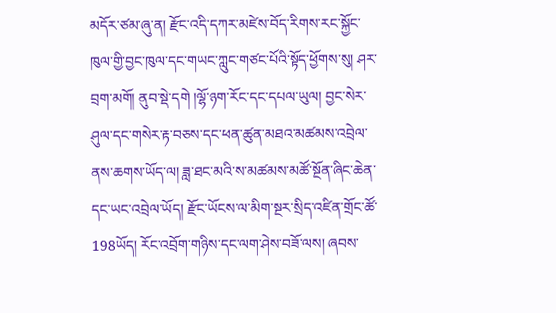མདོར་ཙམ་ཞུ་ན། རྫོང་འདི་དཀར་མཛེས་བོད་རིགས་རང་སྐྱོང་ཁུལ་གྱི་བྱང་ཁུལ་དང་གཡང་ཀླུང་གཙང་པོའི་སྟོད་ཕྱོགས་སུ། ཤར་བྲག་མགོ། ནུབ་སྡེ་དགེ །ལྷོ་ཉག་རོང་དང་དཔལ་ཡུལ། བྱང་སེར་ཤུལ་དང་གསེར་རྟ་བཅས་དང་ཕན་ཚུན་མཐའ་མཚམས་འབྲེལ་ནས་ཆགས་ཡོད་ལ། ཟླ་ཐང་མའི་ས་མཚམས་མཚོ་སྔོན་ཞིང་ཆེན་དང་ཡང་འབྲེལ་ཡོད། རྫོང་ཡོངས་ལ་མིག་སྔར་སྲིད་འཛིན་གྲོང་ཚོ་198ཡོད། རོང་འབྲོག་གཉིས་དང་ལག་ཤེས་བཟོ་ལས། ཞབས་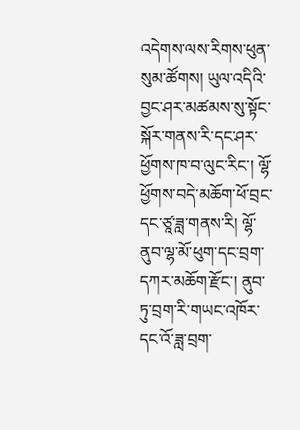འདེགས་ལས་རིགས་ཕུན་སུམ་ཚོགས། ཡུལ་འདིའི་བྱང་ཤར་མཚམས་སུ་སྟོང་སྐོར་གནས་རི་དང་ཤར་ཕྱོགས་ཁ་བ་ལུང་རིང་། ལྷོ་ཕྱོགས་བདེ་མཆོག་ཕོ་བྲང་དང་ཙཱ་ཟླ་གནས་རི། ལྷོ་ནུབ་ལྷ་མོ་ཕུག་དང་བྲག་དཀར་མཆོག་རྫོང་། ནུབ་ཏུ་བྲག་རི་གཡང་འཁོར་དང་འོ་ཟླ་བྲག་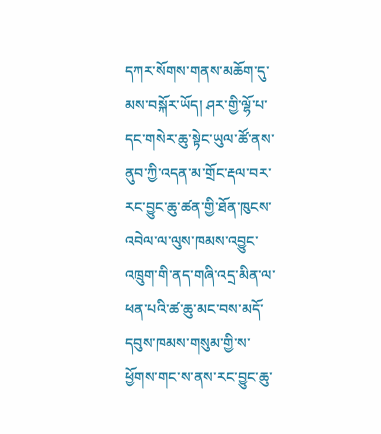དཀར་སོགས་གནས་མཆོག་དུ་མས་བསྐོར་ཡོད། ཤར་གྱི་ལྷོ་པ་དང་གསེར་ཆུ་སྟེང་ཡུལ་ཚོ་ནས་ནུབ་ཀྱི་འདན་མ་གྲོང་རྡལ་བར་རང་བྱུང་ཆུ་ཚན་གྱི་ཐོན་ཁུངས་འབེལ་ལ་ལུས་ཁམས་འབྱུང་འཁྲུག་གི་ནད་གཞི་འདྲ་མིན་ལ་ཕན་པའི་ཚ་ཆུ་མང་བས་མདོ་དབུས་ཁམས་གསུམ་གྱི་ས་ཕྱོགས་གང་ས་ནས་རང་བྱུང་ཆུ་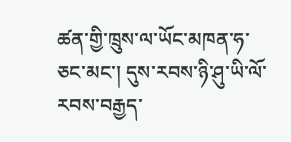ཚན་གྱི་ཁྲུས་ལ་ཡོང་མཁན་ཧ་ཅང་མང་། དུས་རབས་ཉི་ཤུ་ཡི་ལོ་རབས་བརྒྱད་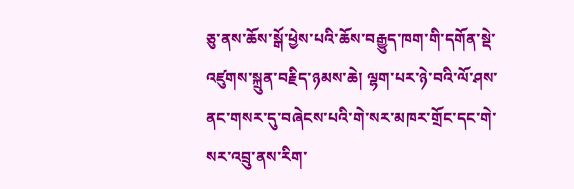ཅུ་ནས་ཆོས་སྒོ་ཕྱེས་པའི་ཆོས་བརྒྱུད་ཁག་གི་དགོན་སྡེ་འཛུགས་སྐྲུན་བརྗིད་ཉམས་ཆེ། ལྷག་པར་ཉེ་བའི་ལོ་ཤས་ནང་གསར་དུ་བཞེངས་པའི་གེ་སར་མཁར་གྲོང་དང་གེ་སར་འབྲུ་ནས་རིག་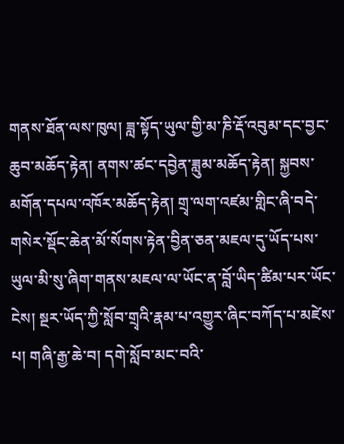གནས་ཐོན་ལས་ཁུལ། ཟླ་སྟོད་ཡུལ་གྱི་མ་ཎི་རྡོ་འབུམ་དང་བྱང་ཆུབ་མཆོད་རྟེན། ནགས་ཚང་དབྱེན་ཟླུམ་མཆོད་རྟེན། སྐྱབས་མགོན་དཔལ་འཁོར་མཆོད་རྟེན། གྲྭ་ལག་འཛམ་གླིང་ཞི་བདེ་གསེར་སྡོང་ཆེན་མོ་སོགས་རྟེན་བྱིན་ཅན་མཇལ་དུ་ཡོད་པས་ཡུལ་མི་སུ་ཞིག་གནས་མཇལ་ལ་ཡོང་ན་བློ་ཡིད་ཚིམ་པར་ཡོང་ངེས། སྔར་ཡོད་ཀྱི་སློབ་གྲྭའི་རྣམ་པ་འགྱུར་ཞིང་བཀོད་པ་མཛེས་པ། གཞི་རྒྱ་ཆེ་བ། དགེ་སློབ་མང་བའི་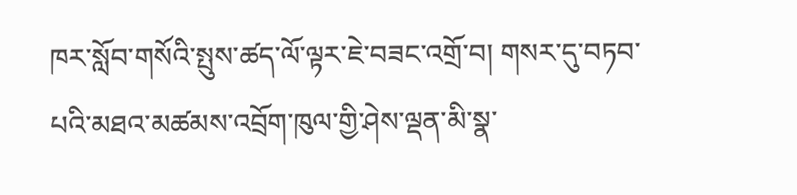ཁར་སློབ་གསོའི་སྤུས་ཚད་ལོ་ལྟར་ཇེ་བཟང་འགྲོ་བ། གསར་དུ་བཏབ་པའི་མཐའ་མཚམས་འབྲོག་ཁུལ་གྱི་ཤེས་ལྡན་མི་སྣ་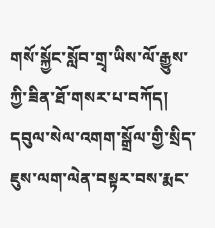གསོ་སྐྱོང་སློབ་གྲྭ་ཡིས་ལོ་རྒྱུས་ཀྱི་ཟིན་ཐོ་གསར་པ་བཀོད། དབུལ་སེལ་འགག་སྒྲོལ་གྱི་སྲིད་ཇུས་ལག་ལེན་བསྟར་བས་རྨང་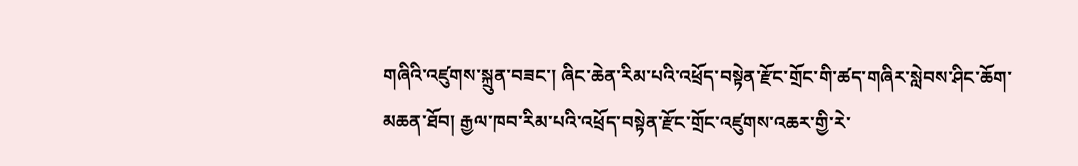གཞིའི་འཛུགས་སྐྲུན་བཟང་། ཞིང་ཆེན་རིམ་པའི་འཕྲོད་བསྟེན་རྫོང་གྲོང་གི་ཚད་གཞིར་སླེབས་ཤིང་ཆོག་མཆན་ཐོབ། རྒྱལ་ཁབ་རིམ་པའི་འཕྲོད་བསྟེན་རྫོང་གྲོང་འཛུགས་འཆར་གྱི་རེ་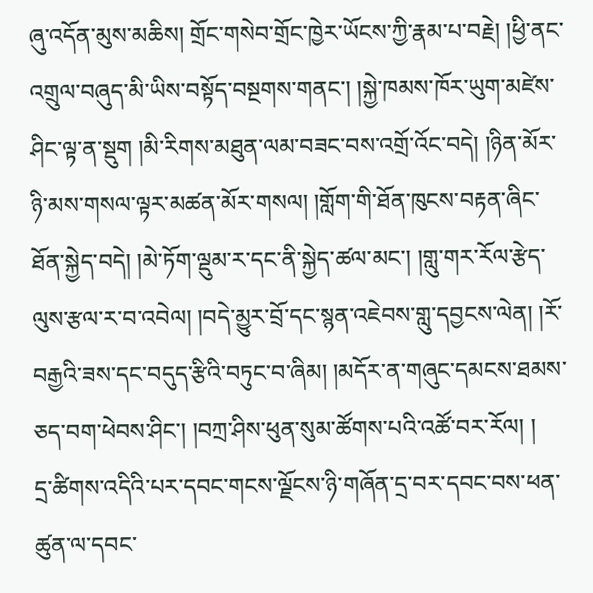ཞུ་འདོན་མུས་མཆིས། གྲོང་གསེབ་གྲོང་ཁྱེར་ཡོངས་ཀྱི་རྣམ་པ་བརྗེ། །ཕྱི་ནང་འགྲུལ་བཞུད་མི་ཡིས་བསྟོད་བསྔགས་གནང་། །སྐྱེ་ཁམས་ཁོར་ཡུག་མཛེས་ཤིང་ལྟ་ན་སྡུག །མི་རིགས་མཐུན་ལམ་བཟང་བས་འགྲོ་འོང་བདེ། །ཉིན་མོར་ཉི་མས་གསལ་ལྟར་མཚན་མོར་གསལ། །གློག་གི་ཐོན་ཁུངས་བརྟན་ཞིང་ཐོན་སྐྱེད་བདེ། །མེ་ཏོག་ལྡུམ་ར་དང་ནི་སྐྱེད་ཚལ་མང་། །གླུ་གར་རོལ་རྩེད་ལུས་རྩལ་ར་བ་འབེལ། །བདེ་མྱུར་བྲོ་དང་སྙན་འཇེབས་གླུ་དབྱངས་ལེན། །རོ་བརྒྱའི་ཟས་དང་བདུད་རྩིའི་བཏུང་བ་ཞིམ། །མདོར་ན་གཞུང་དམངས་ཐམས་ཅད་བག་ཕེབས་ཤིང་། །བཀྲ་ཤིས་ཕུན་སུམ་ཚོགས་པའི་འཚོ་བར་རོལ། །
དྲ་ཚིགས་འདིའི་པར་དབང་གངས་ལྗོངས་ཉི་གཞོན་དྲ་བར་དབང་བས་ཕན་ཚུན་ལ་དབང་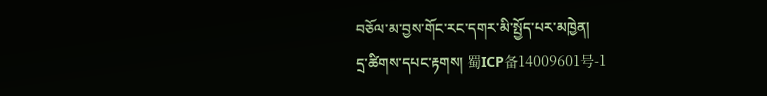བཅོལ་མ་བྱས་གོང་རང་དགར་མི་སྤྱོད་པར་མཁྱེན།
དྲ་ཚིགས་དཔང་རྟགས། 蜀ICP备14009601号-1